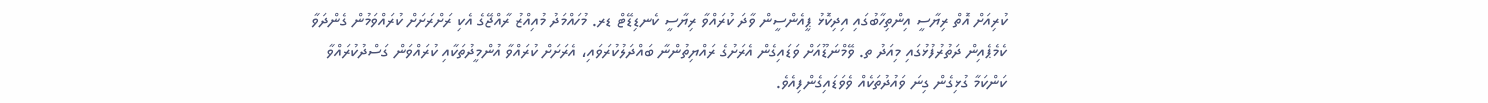ކުރިއަށް އޮތް ރިޔާސީ އިންތިހާބުގައި އިދިކޮޅު ޕީއެންސީން ވާދަ ކުރައްވާ ރިޔާސީ ކެނޑިޑޭޓް ޑރ. މުހައްމަދު މުއިއްޒު ރާއްޖޭގެ އެކި ރަށްރަށަށް ކުރައްވަމުން ގެންދަވާ ކެމެޕެއިން ދަތުރުފުޅުގައި މިއަދު ތ. ވޭމްނަޑޫއަށް ވަޑައިގެން އެރަށުގެ ރައްޔިތުންނާ ބައްދަލުކުރަވައި، އެރަށަށް ކުރައްވާ އުންމީދުތަކާއި ކުރައްވަން ގަސްދުކުރައްވާ ކަންކަމާ ގުޅިގެން ގިނަ ވައުދުތަކެއް ވެވަޑައިގެންފިއެވެ.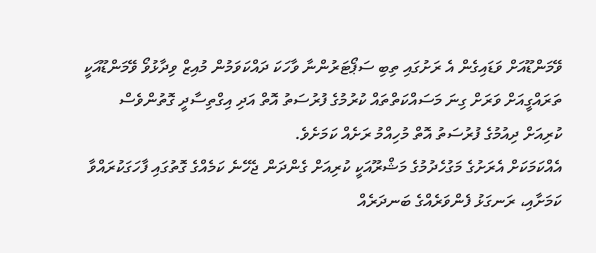ވޭމަންޑޫއަށް ވަޑައިގެން އެ ރަށުގައި ތިބި ސަޕޯޓަރުންނާ ވާހަކަ ދައްކަވަމުން މުއިޒް ވިދާޅުވޯ ވޭމަންޑޫއަކީ ތަރައްގީއަށް ވަރަށް ގިނަ މަސައްކަތްތައް ކުރުމުގެ ފުރުސަތު އޮތް އަދި އިގްތިސާދީ ގޮތުންވެސް ކުރިއަށް ދިއުމުގެ ފުރުސަތު އޮތް މުހިއްމު ރަށެއް ކަމަށެވެ.
އެއްކަމަކަށް އެރަށުގެ މަގުހެދުމުގެ މަޝްރޫއަކީ ކުރިއަށް ގެންދަން ޖެހޭނެ ކަމެއްގެ ގޮތުގައި ފާހަގަކުރައްވާ ކަމަށާއި، ރަނގަޅު ފެންވަރެއްގެ ބަނދަރެއް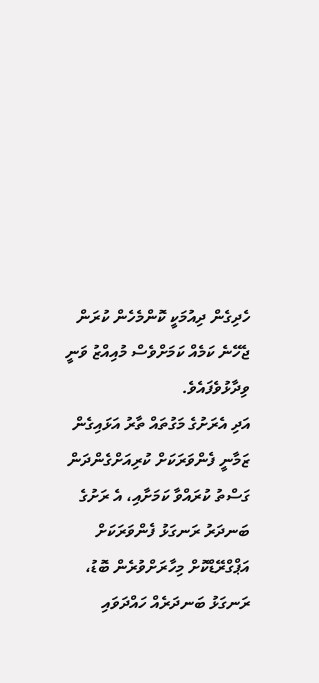ހެދިގެން ދިއުމަކީ ކޮންމެހެން ކުރަން ޖެހޭނެ ކަމެއް ކަމަށްވެސް މުއިއްޒު ވަނީ ވިދާޅުވެފައެވެ.
އަދި އެރަށުގެ މަގުތައް ތާރު އަޅައިގެން ޒަމާނީ ފެންވަރަކަށް ކުރިއަށްގެންދަން ގަސްތު ކުރައްވާ ކަމަށާއި، އެ ރަށުގެ ބަނދަރު ރަނގަޅު ފެންވަރަކަށް އަޕްގްރޭޑްކޮށް މިހާރަށްވުރެން ބޮޑު، ރަނގަޅު ބަނދަރެއް ހައްދަވައި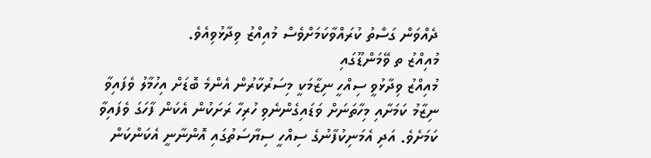ދެއްވަން ގަސްތު ކުރައްވާކަމަށްވެސް މުއިއްޒު ވިދާޅުވިއެވެ.
މުއިއްޒު ތ ވޭމަންޑޫގައި
މުއިއްޒު ވިދާޅުވީ ސިއްހީ ނިޒާމަކީ މިސަރުކާރުން އެންމެ ބޮޑަށް އިހުމާލު ވެފައިވާ ނިޒާމު ކަމަށާއި މިހާތަނަށް ވަޑައިގެންނެވި ހުރިހާ ރަށަކުން އެކަން ފާހަގަ ވެފައިވާ ކަމަށެވެ. އަދި އެމަނިކުފާނުގެ ސިއްހީ ސިޔާސަތުގައި އޮންނާނީ އެކަންކަން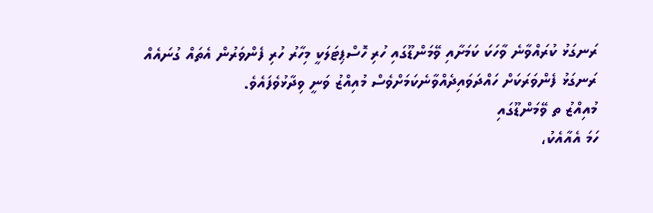ރަނގަޅު ކުރައްވާނެ ވާހަކަ ކަމަށާއި ވޭމަންޑޫގައި ހުރި ހޮސްޕިޓަލަކީ މިހާރު ހުރި ފެންވަރުން އެތައް ގުނައެއް ރަނގަޅު ފެންވަރަކަށް ހައްދަވައިދެއްވާނެކަމަށްވެސް މުއިއްޒު ވަނީ ވިދާޅުވެފައެވެ.
މުއިއްޒު ތ ވޭމަންޑޫގައި
ހަމަ އެއާއެކު،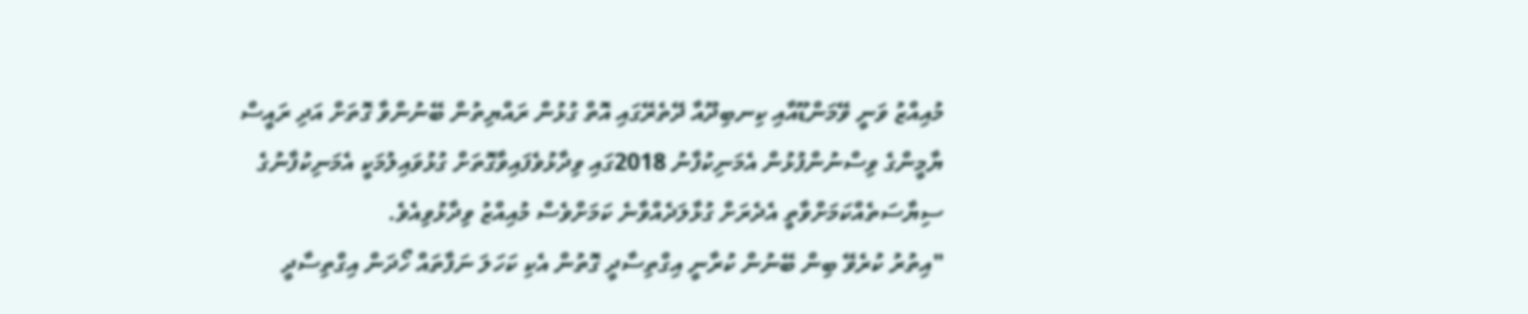މުއިއްޒު ވަނީ ވޭމަންޑޫއާއި ކިނބިދޫއާ ދޭތެރޭގައި އޮތް ގުޅުން ރައްޔިތުން ބޭނުންވާ ގޮތަށް އަދި ރައީސް ޔާމީންގެ ވިސްނުންފުޅުން އެމަނިކުފާނު 2018ގައި ވިދާޅުވެފައިވާގޮތަށް ގުޅުވައިލުމަކީ އެމަނިކުފާނުގެ ސިޔާސަތެއްކަމަށްވާތީ އެދެރަށް ގުޅާލަދެއްވާނެ ކަމަށްވެސް މުއިއްޒު ވިދާޅުވިއެވެ.
"އިތުރު ކުރެވޭ ބިން ބޭނުން ކުރާނީ އިގްތިސާދީ ގޮތުން އެކި ކަހަލަ ނަފާތައް ހޯދަން އިގްތިސާދީ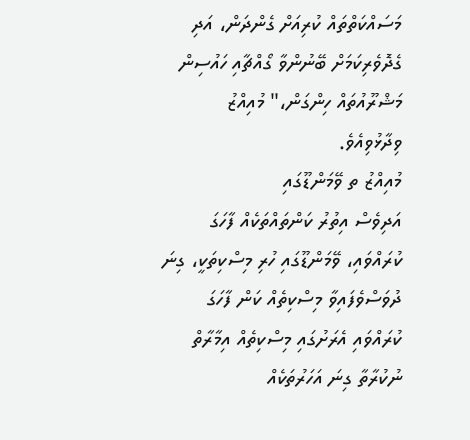މަސައްކަތްތައް ކުރިއަށް ގެންދަން، އަދި ގެދޮވެރިކަމަށް ބޭނުންވާ ގޯއްޗާއި ހައުސިން މަޝްރޫއުތައް ހިންގަން،" މުއިއްޒު ވިދާޅުވިއެވެ.
މުއިއްޒު ތ ވޭމަންޑޫގައި
އަދިވެސް އިތުރު ކަންތައްތަކެއް ފާހަގަ ކުރައްވައި، ވޭމަންޑޫގައި ހުރި މިސްކިތަކީ، ގިނަ ދުވަސްވެފައިވާ މިސްކިތެއް ކަން ފާހަގަ ކުރައްވައި އެރަށުގައި މިސްކިތެއް އިމާރާތް ނުކުރާތާ ގިނަ އަހަރުތަކެއް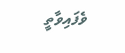ވެފައިވާތީ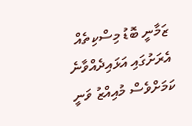ޒަމާނީ ބޮޑު މިސްކިތެއް އެރަށުގައި އަޅައިދެއްވާނެ ކަމަށްވެސް މުއިއްޒު ވަނީ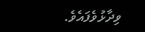ވިދާޅުވެފައެވެ.